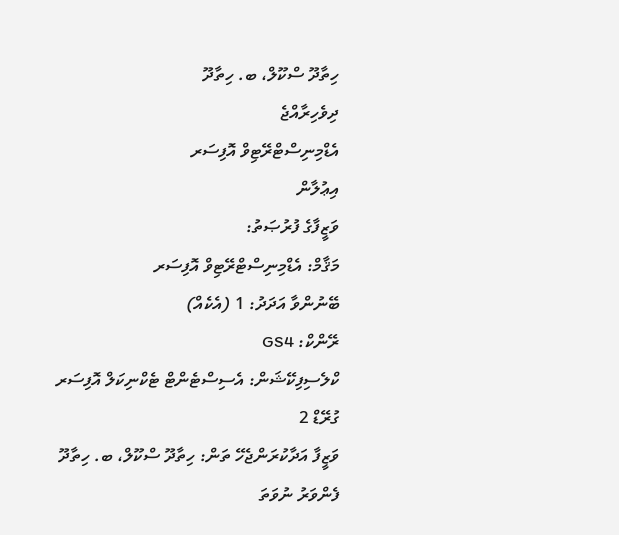ހިތާދޫ ސްކޫލް، ބ. ހިތާދޫ
ދިވެހިރާއްޖެ
އެޑްމިނިސްޓްރޭޓިވް އޮފިސަރ
އިޢުލާން
ވަޒީފާގެ ފުރުޞަތު:
މަޤާމް: އެޑްމިނިސްޓްރޭޓިވް އޮފިސަރ
ބޭނުންވާ އަދަދު: 1 (އެކެއް)
ރޭންކް: GS4
ކްލެސިފިކޭޝަން: އެސިސްޓެންޓް ޓެކްނިކަލް އޮފިސަރ ގުރޭޑް 2
ވަޒީފާ އަދާކުރަންޖެހޭ ތަން: ހިތާދޫ ސްކޫލް، ބ. ހިތާދޫ
ފެންވަރު ނުވަތަ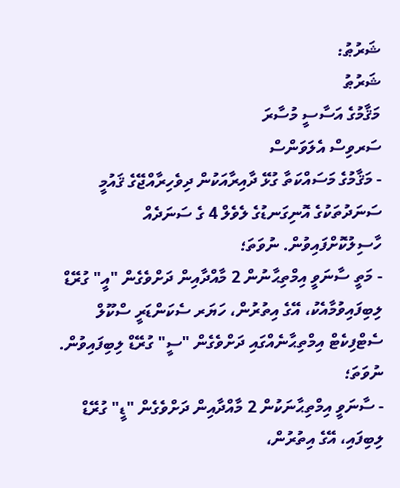ޝަރުޠު:
ޝަރުޠު
މަޤާމުގެ އަސާސީ މުސާރަ
ސަރވިސް އެލަވަންސް
- މަޤާމުގެ މަސައްކަތާ ގުޅޭ ދާއިރާއަކުން ދިވެހިރާއްޖޭގެ ޤައުމީ ސަނަދުތަކުގެ އޮނިގަނޑުގެ ލެވެލް 4 ގެ ސަނަދެއް ހާސިލުކޮށްފައިވުން. ނުވަތަ؛
- މަތީ ސާނަވީ އިމްތިޙާނުން 2 މާއްދާއިން ދަށްވެގެން "އީ" ގުރޭޑް ލިބިފައިވުމާއެކު، އޭގެ އިތުރުން، ހަޔަރ ސެކަންޑަރީ ސްކޫލް ސެޓްފިކެޓް އިމްތިޙާނެއްގައި ދަށްވެގެން "ސީ" ގުރޭޑް ލިބިފައިވުން. ނުވަތަ؛
- ސާނަވީ އިމްތިޙާނަކުން 2 މާއްދާއިން ދަށްވެގެން "ޑީ" ގުރޭޑް ލިބިފައި، އޭގެ އިތުރުން،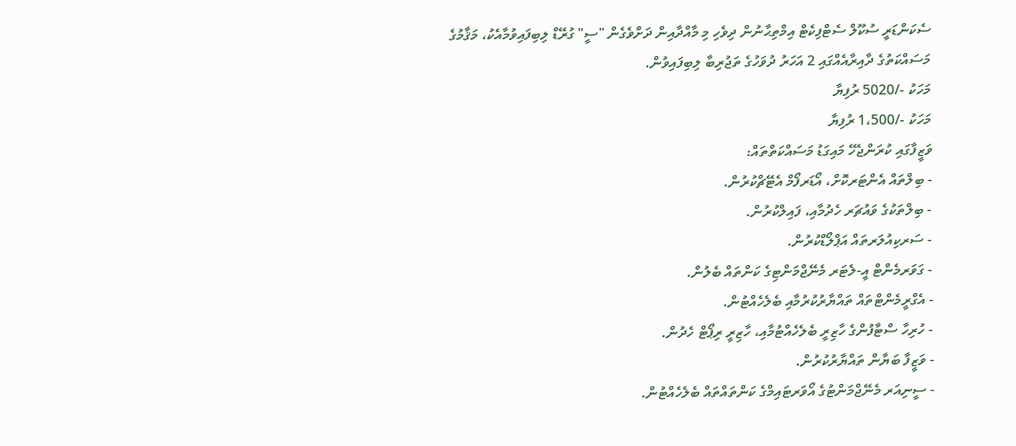ސެކަންޑަރީ ސުކޫލް ސެޓްފިކެޓް އިމްތިޙާނުން ދިވެހި މި މާއްދާއިން ދަށްވެގެން "ސީ" ގުރޭޑް ލިބިފައިވުމާއެކު، މަޤާމުގެ މަސައްކަތުގެ ދާއިރާއެއްގައި 2 އަހަރު ދުވަހުގެ ތަޖުރިބާ ލިބިފައިވުން.
މަހަކު -/5020 ރުފިޔާ
މަހަކު -/1،500 ރުފިޔާ
ވަޒީފާގައި ކުރަންޖެހޭ މައިގަޑު މަސައްކަތްތައް:
- ބިލްތައް އެންޓަރކޮށް، އޯޑަރފޯމް އެޓޭޗްކުރުން.
- ބިލްތަކުގެ ވައުޗަރ ހެދުމާއި، ފައިލްކުރުން.
- ސަރކިއުލަރތައް އަޕްލޯޑްކުރުން.
- ގަވަރމެންޓް އީ-ލެޓަރ މެނޭޖްމަންޓިގެ ކަންތައް ބެލުން.
- އެގްރީމެންޓްތައް ތައްޔާރުކުރުމާއި ބެލެހެއްޓުން.
- ހުރިހާ ސްޓާފުންގެ ހާޒިރީ ބެލެހެއްޓުމާއި، ހާޒިރީ ރިޕޯޓް ހެދުން.
- ވަޒީފާ ބަޔާން ތައްޔާރުކުރުން.
- ސީނިއަރ މެނޭޖްމަންޓުގެ އޯވަރޓައިމްގެ ކަންތައްތައް ބެލެހެއްޓުން.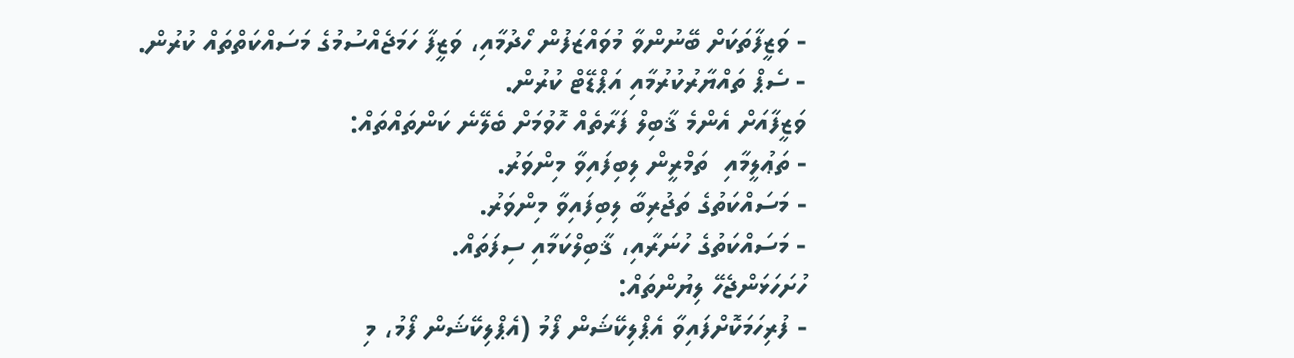- ވަޒީފާތަކަށް ބޭނުންވާ މުވައްޒަފުން ހޯދުމާއި، ވަޒީފާ ހަމަޖެއްސުމުގެ މަސައްކަތްތައް ކުރުން.
- ސެޕް ތައްޔާރުކުރުމާއި އަޕްޑޭޓް ކުރުން.
ވަޒީފާއަށް އެންމެ ޤާބިލް ފަރާތެއް ހޮވުމަށް ބެލޭނެ ކަންތައްތައް:
- ތަޢުލީމާއި  ތަމްރީން ލިބިފައިވާ މިންވަރު.
- މަސައްކަތުގެ ތަޖުރިބާ ލިބިފައިވާ މިންވަރު.
- މަސައްކަތުގެ ހުނަރާއި، ޤާބިލްކަމާއި ސިފަތައް.
ހުށަހަޅަންޖެހޭ ލިޔުންތައް:
- ފުރިހަމަކޮށްފައިވާ އެޕްލިކޭޝަން ފޯމު (އެޕްލިކޭޝަން ފޯމު، މި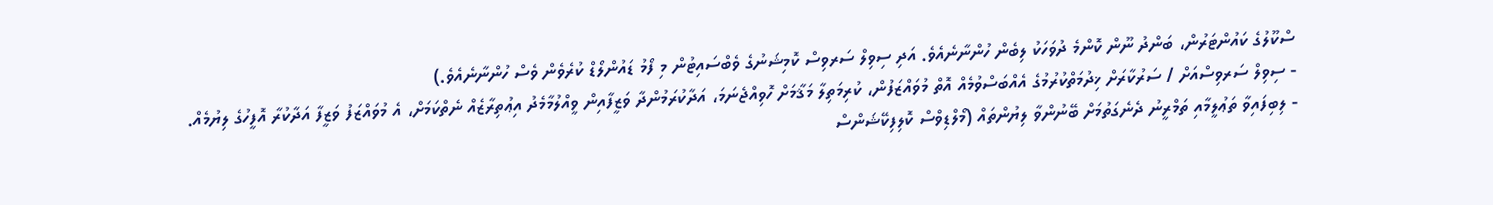ސްކޫލުގެ ކައުންޓަރުން، ބަންދު ނޫން ކޮންމެ ދުވަހަކު ލިބެން ހުންނާނެއެވެ. އަދި ސިވިލް ސަރވިސް ކޮމިޝަނުގެ ވެބްސައިޓުން މި ފޯމު ޑައުންލޯޑް ކުރެވެން ވެސް ހުންނާނެއެވެ.)
- ސިވިލް ސަރވިސްއަށް / ސަރުކާރަށް ޚިދުމަތްކުރުމުގެ އެއްބަސްވުމެއް އޮތް މުވައްޒަފުން، ކުރިމަތިލާ މަޤާމަށް ހޮވިއްޖެނަމަ، އަދާކުރަމުންދާ ވަޒީފާއިން ވީއްލުމާމެދު އިޢުތިރާޒެއް ނެތްކަމަށް، އެ މުވައްޒަފު ވަޒީފާ އަދާކުރާ އޮފީހުގެ ލިޔުމެއް.
- ލިބިފައިވާ ތަޢުލީމާއި ތަމްރީނު ދެނެގަތުމަށް ބޭނުންވާ ލިޔުންތައް (މޯލްޑިވްސް ކޮލިފިކޭޝަންސް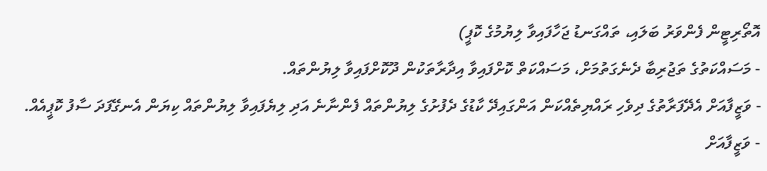އޮތޯރިޓީން ފެންވަރު ބަލައި، ތައްގަނޑު ޖަހާފައިވާ ލިޔުމުގެ ކޮޕީ)
- މަސައްކަތުގެ ތަޖުރިބާ ދެނެގަތުމަށް، މަސައްކަތް ކޮށްފައިވާ އިދާރާތަކުން ދޫކޮށްފައިވާ ލިޔުންތައް.
- ވަޒީފާއަށް އެދޭފަރާތުގެ ދިވެހި ރައްޔިތެއްކަން އަންގައިދޭ ކާޑުގެ ދެފުށުގެ ލިޔުންތައް ފެންނާނެ އަދި ލިޔެފައިވާ ލިޔުންތައް ކިޔަން އެނގޭފަދަ ސާފު ކޮޕީއެއް.
- ވަޒީފާއަށް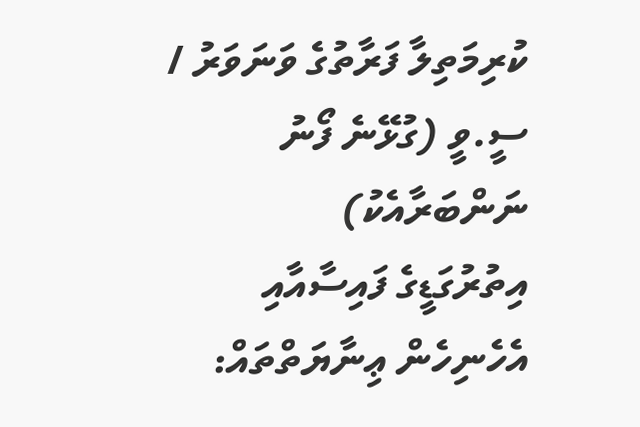ކުރިމަތިލާ ފަރާތުގެ ވަނަވަރު / ސީ.ވީ (ގުޅޭނެ ފޯނު ނަންބަރާއެކު)
އިތުރުގަޑީގެ ފައިސާއާއި އެހެނިހެން ޢިނާޔަތްތައް: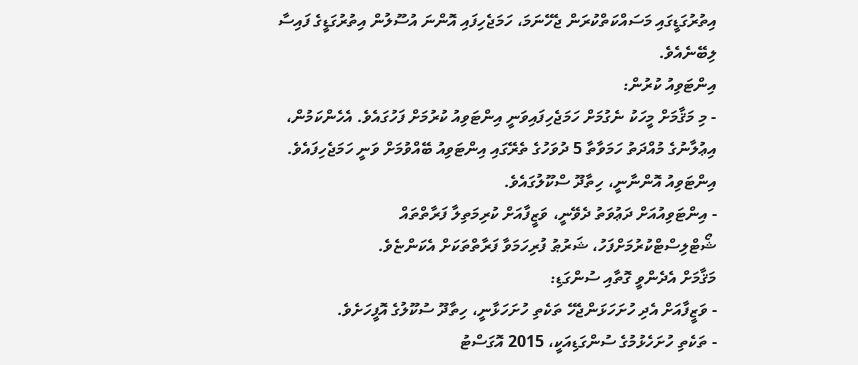އިތުރުގަޑީގައި މަސައްކަތްކުރަން ޖެހޭނަމަ، ހަމަޖެހިފައި އޮންނަ އުސޫލުން އިތުރުގަޑީގެ ފައިސާ ލިބޭނެއެވެ.
އިންޓަވިއު ކުރުން:
- މި މަޤާމަށް މީހަކު ނެގުމަށް ހަމަޖެހިފައިވަނީ އިންޓަވިއު ކުރުމަށް ފަހުގައެވެ. އެހެންކަމުން، އިޢުލާނުގެ މުއްދަތު ހަމަވާތާ 5 ދުވަހުގެ ތެރޭގައި އިންޓަވިއު ބޭއްވުމަށް ވަނީ ހަމަޖެހިފައެވެ. އިންޓަވިއު އޮންނާނީ، ހިތާދޫ ސްކޫލުގައެވެ.
- އިންޓަވިއުއަށް ދަޢުވަތު ދެވޭނީ، ވަޒީފާއަށް ކުރިމަތިލާ ފަރާތްތައް ޝޯޓްލިސްޓްކުރުމަށްފަހު، ޝަރުޠު ފުރިހަމަވާ ފަރާތްތަކަށް އެކަންޏެވެ.
މަޤާމަށް އެދެންވީ ގޮތާއި ސުންގަޑި:
- ވަޒީފާއަށް އެދި ހުށަހަޅަންޖެހޭ ތަކެތި ހުށަހަޅާނީ، ހިތާދޫ ސުކޫލުގެ އޮފީހަށެވެ.
- ތަކެތި ހުށަހެޅުމުގެ ސުންގަޑިއަކީ، 2015 އޮގަސްޓު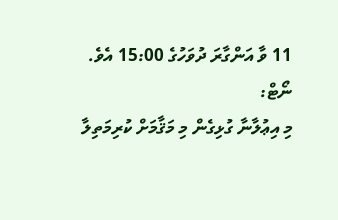11 ވާ އަންގާރަ ދުވަހުގެ 15:00 އެވެ.
ނޯޓް:
މި އިޢުލާނާ ގުޅިގެން މި މަޤާމަށް ކުރިމަތިލާ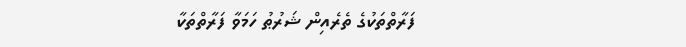ފަރާތްތަކުގެ ތެރެއިން ޝަރުޠު ހަމަވާ ފަރާތްތަކާ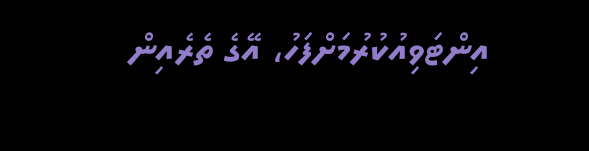އިންޓަވިއުކުރުމަށްފަހު، އޭގެ ތެރެއިން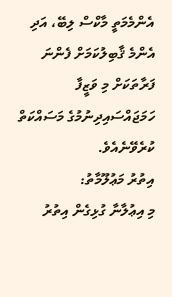އެންމެމަތީ މާކްސް ލިބޭ، އަދި އެންމެ ޤާބިލުކަމަށް ފެންނަ ފަރާތަކަށް މި ވަޒީފާ ހަމަޖައްސައިދިނުމުގެ މަސައްކަތް ކުރެވޭނެއެވެ.
އިތުރު މަޢުލޫމާތު:
މި އިޢުލާނާ ގުޅިގެން އިތުރު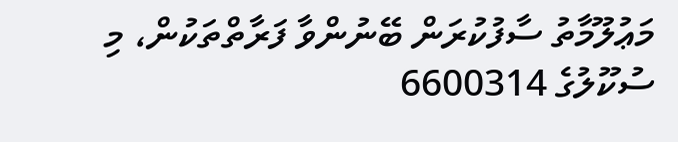މަޢުލޫމާތު ސާފުކުރަން ބޭނުންވާ ފަރާތްތަކުން، މި ސުކޫލުގެ 6600314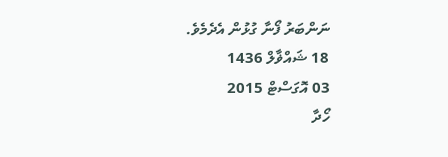ނަންބަރު ފޯނާ ގުޅުން އެދެމެވެ.
18 ޝައްޥާލް 1436
03 އޮގަސްޓް 2015
ހޯދާ